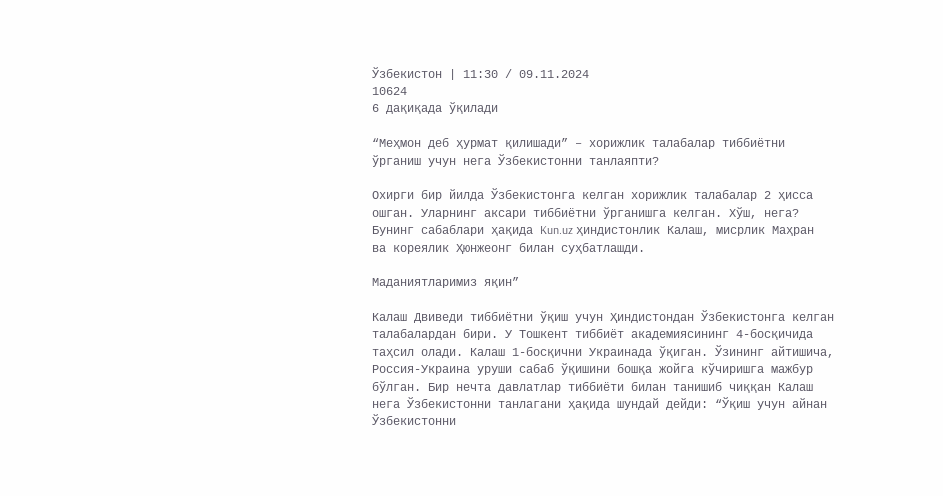Ўзбекистон | 11:30 / 09.11.2024
10624
6 дақиқада ўқилади

“Меҳмон деб ҳурмат қилишади” – хорижлик талабалар тиббиётни ўрганиш учун нега Ўзбекистонни танлаяпти?

Охирги бир йилда Ўзбекистонга келган хорижлик талабалар 2 ҳисса ошган. Уларнинг аксари тиббиётни ўрганишга келган. Хўш, нега? Бунинг сабаблари ҳақида Kun.uz ҳиндистонлик Калаш, мисрлик Маҳран ва кореялик Ҳюнжеонг билан суҳбатлашди.

Маданиятларимиз яқин”

Калаш Двиведи тиббиётни ўқиш учун Ҳиндистондан Ўзбекистонга келган талабалардан бири. У Тошкент тиббиёт академиясининг 4-босқичида таҳсил олади. Калаш 1-босқични Украинада ўқиган. Ўзининг айтишича, Россия-Украина уруши сабаб ўқишини бошқа жойга кўчиришга мажбур бўлган. Бир нечта давлатлар тиббиёти билан танишиб чиққан Калаш нега Ўзбекистонни танлагани ҳақида шундай дейди: “Ўқиш учун айнан Ўзбекистонни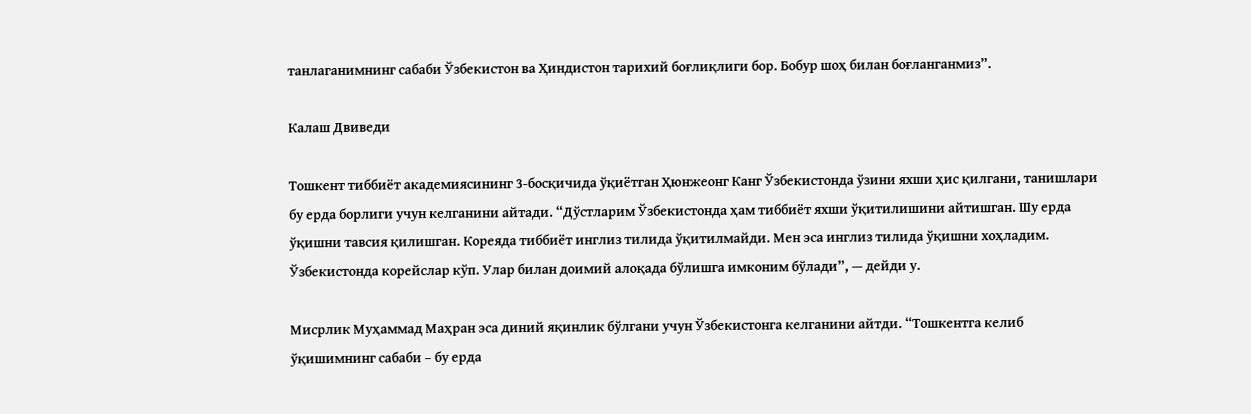танлаганимнинг сабаби Ўзбекистон ва Ҳиндистон тарихий боғлиқлиги бор. Бобур шоҳ билан боғланганмиз”.

Калаш Двиведи

Тошкент тиббиёт академиясининг 3-босқичида ўқиётган Ҳюнжеонг Канг Ўзбекистонда ўзини яхши ҳис қилгани, танишлари бу ерда борлиги учун келганини айтади. “Дўстларим Ўзбекистонда ҳам тиббиёт яхши ўқитилишини айтишган. Шу ерда ўқишни тавсия қилишган. Кореяда тиббиёт инглиз тилида ўқитилмайди. Мен эса инглиз тилида ўқишни хоҳладим. Ўзбекистонда корейслар кўп. Улар билан доимий алоқада бўлишга имконим бўлади”, — дейди у.

Мисрлик Муҳаммад Маҳран эса диний яқинлик бўлгани учун Ўзбекистонга келганини айтди. “Тошкентга келиб ўқишимнинг сабаби – бу ерда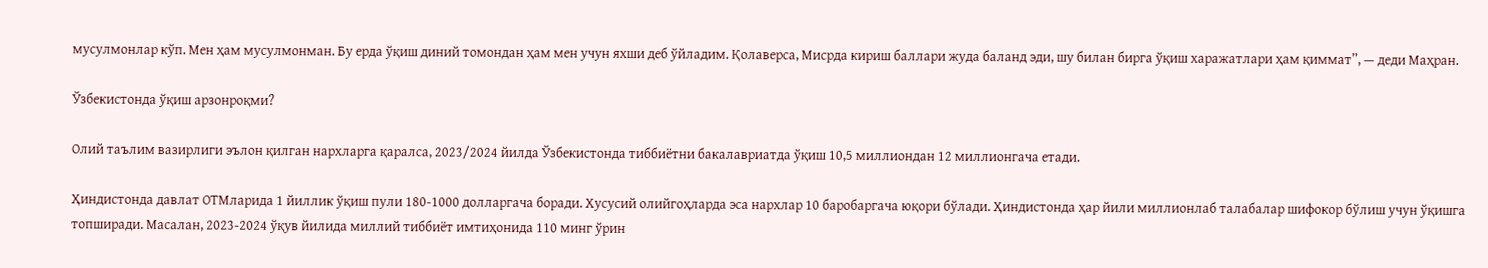мусулмонлар кўп. Мен ҳам мусулмонман. Бу ерда ўқиш диний томондан ҳам мен учун яхши деб ўйладим. Қолаверса, Мисрда кириш баллари жуда баланд эди, шу билан бирга ўқиш харажатлари ҳам қиммат”, — деди Маҳран.

Ўзбекистонда ўқиш арзонроқми?

Олий таълим вазирлиги эълон қилган нархларга қаралса, 2023/2024 йилда Ўзбекистонда тиббиётни бакалавриатда ўқиш 10,5 миллиондан 12 миллионгача етади.

Ҳиндистонда давлат ОТМларида 1 йиллик ўқиш пули 180-1000 долларгача боради. Хусусий олийгоҳларда эса нархлар 10 баробаргача юқори бўлади. Ҳиндистонда ҳар йили миллионлаб талабалар шифокор бўлиш учун ўқишга топширади. Масалан, 2023-2024 ўқув йилида миллий тиббиёт имтиҳонида 110 минг ўрин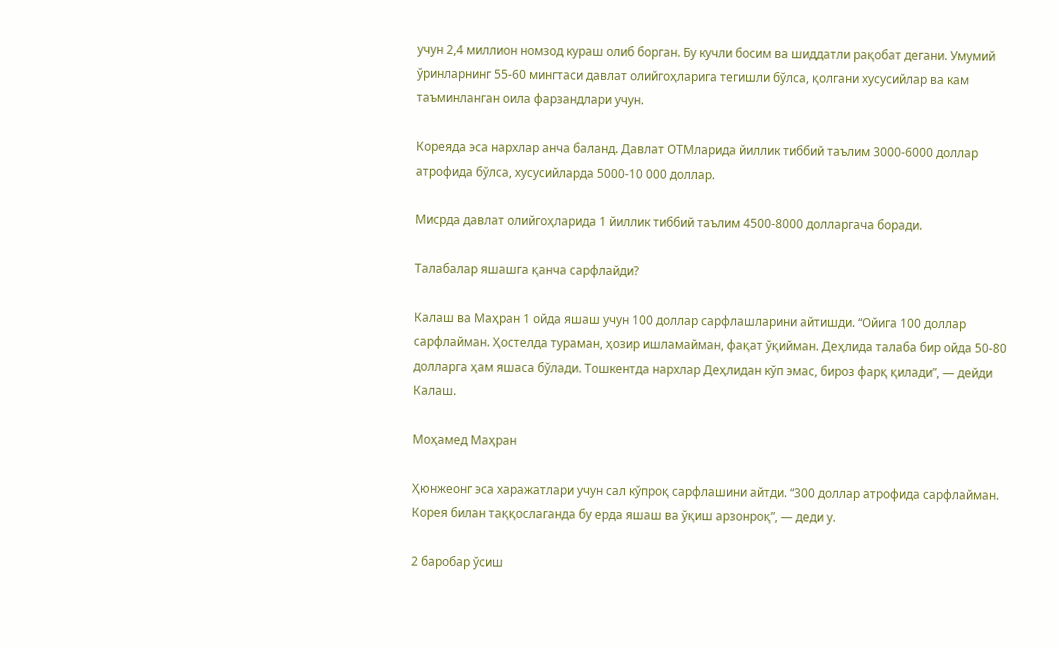учун 2,4 миллион номзод кураш олиб борган. Бу кучли босим ва шиддатли рақобат дегани. Умумий ўринларнинг 55-60 мингтаси давлат олийгоҳларига тегишли бўлса, қолгани хусусийлар ва кам таъминланган оила фарзандлари учун.

Кореяда эса нархлар анча баланд. Давлат ОТМларида йиллик тиббий таълим 3000-6000 доллар атрофида бўлса, хусусийларда 5000-10 000 доллар.

Мисрда давлат олийгоҳларида 1 йиллик тиббий таълим 4500-8000 долларгача боради.

Талабалар яшашга қанча сарфлайди?

Калаш ва Маҳран 1 ойда яшаш учун 100 доллар сарфлашларини айтишди. “Ойига 100 доллар сарфлайман. Ҳостелда тураман, ҳозир ишламайман, фақат ўқийман. Деҳлида талаба бир ойда 50-80 долларга ҳам яшаса бўлади. Тошкентда нархлар Деҳлидан кўп эмас, бироз фарқ қилади”, — дейди Калаш.

Моҳамед Маҳран

Ҳюнжеонг эса харажатлари учун сал кўпроқ сарфлашини айтди. “300 доллар атрофида сарфлайман. Корея билан таққослаганда бу ерда яшаш ва ўқиш арзонроқ”, — деди у.

2 баробар ўсиш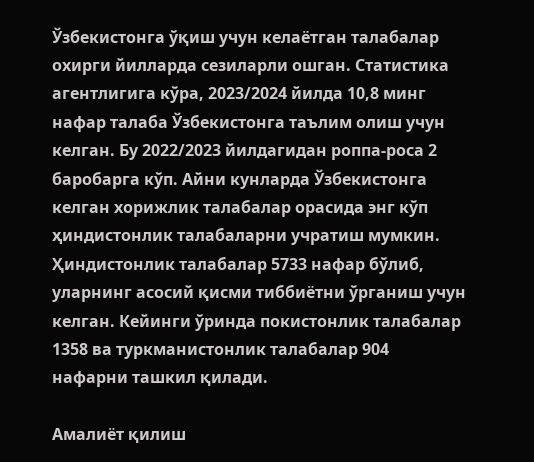Ўзбекистонга ўқиш учун келаётган талабалар охирги йилларда сезиларли ошган. Статистика агентлигига кўра, 2023/2024 йилда 10,8 минг нафар талаба Ўзбекистонга таълим олиш учун келган. Бу 2022/2023 йилдагидан роппа-роса 2 баробарга кўп. Айни кунларда Ўзбекистонга келган хорижлик талабалар орасида энг кўп ҳиндистонлик талабаларни учратиш мумкин. Ҳиндистонлик талабалар 5733 нафар бўлиб, уларнинг асосий қисми тиббиётни ўрганиш учун келган. Кейинги ўринда покистонлик талабалар 1358 ва туркманистонлик талабалар 904 нафарни ташкил қилади.

Амалиёт қилиш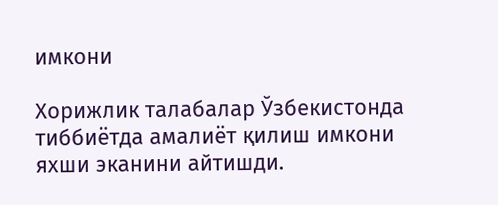имкони

Хорижлик талабалар Ўзбекистонда тиббиётда амалиёт қилиш имкони яхши эканини айтишди.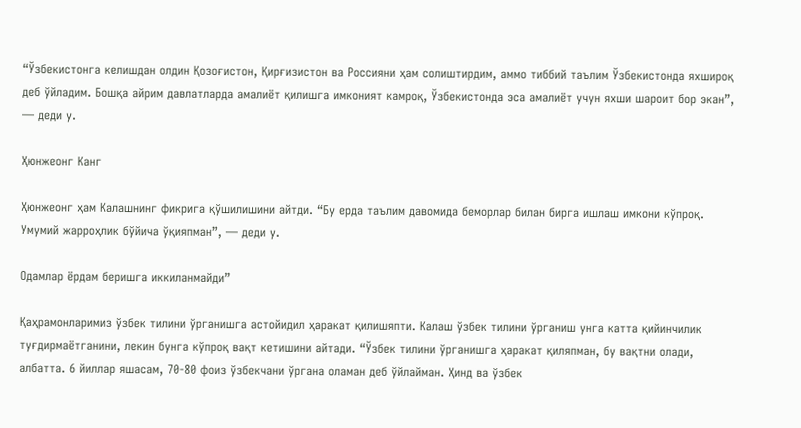“Ўзбекистонга келишдан олдин Қозоғистон, Қирғизистон ва Россияни ҳам солиштирдим, аммо тиббий таълим Ўзбекистонда яхшироқ деб ўйладим. Бошқа айрим давлатларда амалиёт қилишга имконият камроқ, Ўзбекистонда эса амалиёт учун яхши шароит бор экан”, — деди у.

Ҳюнжеонг Канг

Ҳюнжеонг ҳам Калашнинг фикрига қўшилишини айтди. “Бу ерда таълим давомида беморлар билан бирга ишлаш имкони кўпроқ. Умумий жарроҳлик бўйича ўқияпман”, — деди у.

Одамлар ёрдам беришга иккиланмайди”

Қаҳрамонларимиз ўзбек тилини ўрганишга астойидил ҳаракат қилишяпти. Калаш ўзбек тилини ўрганиш унга катта қийинчилик туғдирмаётганини, лекин бунга кўпроқ вақт кетишини айтади. “Ўзбек тилини ўрганишга ҳаракат қиляпман, бу вақтни олади, албатта. 6 йиллар яшасам, 70-80 фоиз ўзбекчани ўргана оламан деб ўйлайман. Ҳинд ва ўзбек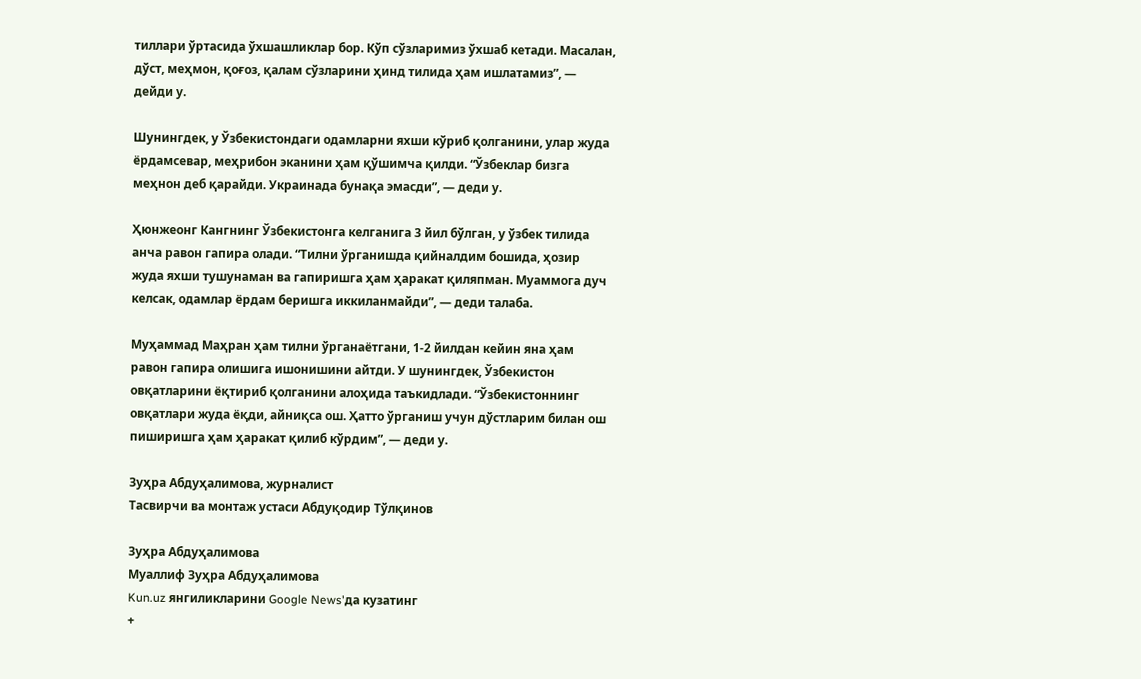тиллари ўртасида ўхшашликлар бор. Кўп сўзларимиз ўхшаб кетади. Масалан, дўст, меҳмон, қоғоз, қалам сўзларини ҳинд тилида ҳам ишлатамиз”, — дейди у.

Шунингдек, у Ўзбекистондаги одамларни яхши кўриб қолганини, улар жуда ёрдамсевар, меҳрибон эканини ҳам қўшимча қилди. “Ўзбеклар бизга меҳнон деб қарайди. Украинада бунақа эмасди”, — деди у.

Ҳюнжеонг Кангнинг Ўзбекистонга келганига 3 йил бўлган, у ўзбек тилида анча равон гапира олади. “Тилни ўрганишда қийналдим бошида, ҳозир жуда яхши тушунаман ва гапиришга ҳам ҳаракат қиляпман. Муаммога дуч келсак, одамлар ёрдам беришга иккиланмайди”, — деди талаба.

Муҳаммад Маҳран ҳам тилни ўрганаётгани, 1-2 йилдан кейин яна ҳам равон гапира олишига ишонишини айтди. У шунингдек, Ўзбекистон овқатларини ёқтириб қолганини алоҳида таъкидлади. “Ўзбекистоннинг овқатлари жуда ёқди, айниқса ош. Ҳатто ўрганиш учун дўстларим билан ош пиширишга ҳам ҳаракат қилиб кўрдим”, — деди у.

Зуҳра Абдуҳалимова, журналист
Тасвирчи ва монтаж устаси Абдуқодир Тўлқинов

Зуҳра Абдуҳалимова
Муаллиф Зуҳра Абдуҳалимова
Kun.uz янгиликларини Google News'да кузатинг
+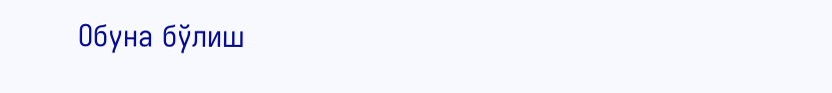Обуна бўлиш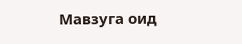Мавзуга оид